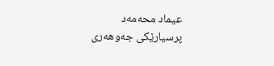عیماد محەمەد
پرسیارێکی جەوهەری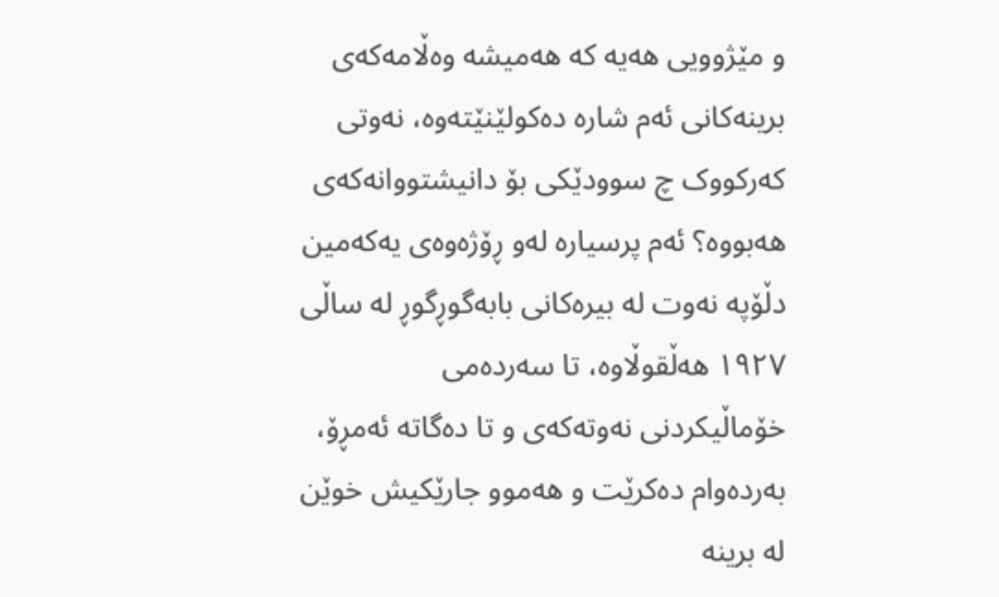و مێژوویی هەیە کە هەمیشە وەڵامەکەی برینەکانی ئەم شارە دەکولێنێتەوە، نەوتی کەرکووک چ سوودێکی بۆ دانیشتووانەکەی هەبووە؟ ئەم پرسیارە لەو ڕۆژەوەی یەکەمین دڵۆپە نەوت لە بیرەکانی بابەگوڕگوڕ لە ساڵی ١٩٢٧ هەڵقوڵاوە، تا سەردەمی خۆماڵیکردنی نەوتەکەی و تا دەگاتە ئەمڕۆ، بەردەوام دەکرێت و هەموو جارێکیش خوێن لە برینە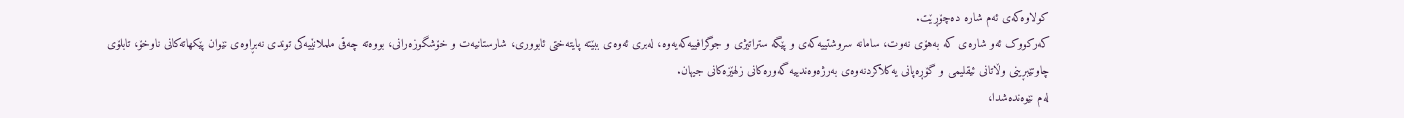کولاوەکەی ئەم شارە دەچۆڕێت.
کەرکووک ئەو شارەی کە بەهۆی نەوت، سامانە سروشتییەکەی و پێگە ستراتیژی و جوگرافییەکەیەوە، لەبری ئەوەی ببێتە پایتەختی ئابووری، شارستانیەت و خۆشگوزەرانی، بووەتە چەقی ململانێیەکی توندی نەبڕاوەی نێوان پێکهاتەکانی ناوخۆ، تابلۆی چاوتێبڕینی وڵاتانی ئیقلیمی و گۆڕەپانی یەکلاکردنەوەی بەرژەوەندییە گەورەکانی زلهێزەکانی جیهان.
لەم نێوەندەشدا،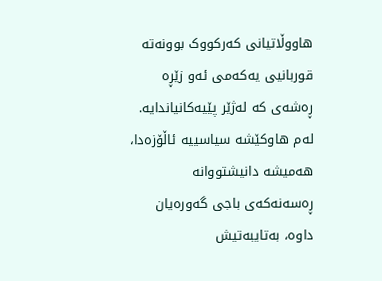هاووڵاتیانی کەرکووک بوونەتە قوربانیی یەکەمی ئەو زێڕە ڕەشەی کە لەژێر پێیەکانیاندایە.
لەم هاوکێشە سیاسییە ئاڵۆزەدا، هەمیشە دانیشتووانە ڕەسەنەکەی باجی گەورەیان داوە، بەتایبەتیش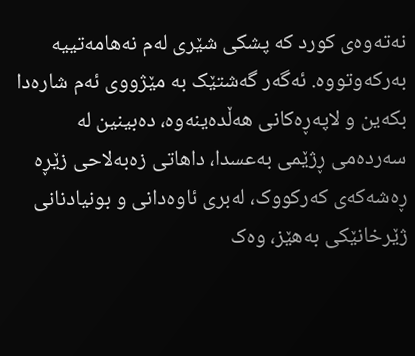نەتەوەی کورد کە پشکی شێری لەم نەهامەتییە بەرکەوتووە. ئەگەر گەشتێک بە مێژووی ئەم شارەدا بکەین و لاپەڕەکانی هەڵدەینەوە، دەبینین لە سەردەمی ڕژێمی بەعسدا، داهاتی زەبەلاحی زێڕە ڕەشەکەی کەرکووک، لەبری ئاوەدانی و بونیادنانی ژێرخانێکی بەهێز، وەک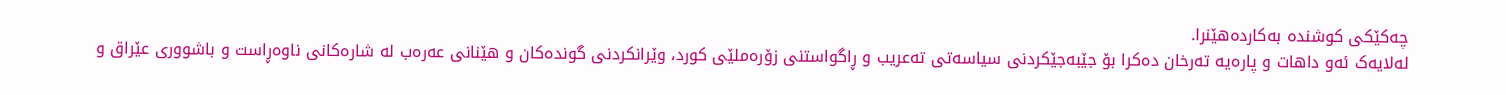چەکێکی کوشندە بەکاردەهێنرا.
لەلایەک ئەو داهات و پارەیە تەرخان دەکرا بۆ جێبەجێکردنی سیاسەتی تەعریب و ڕاگواستنی زۆرەملێی کورد، وێرانکردنی گوندەکان و هێنانی عەرەب لە شارەکانی ناوەڕاست و باشووری عێراق و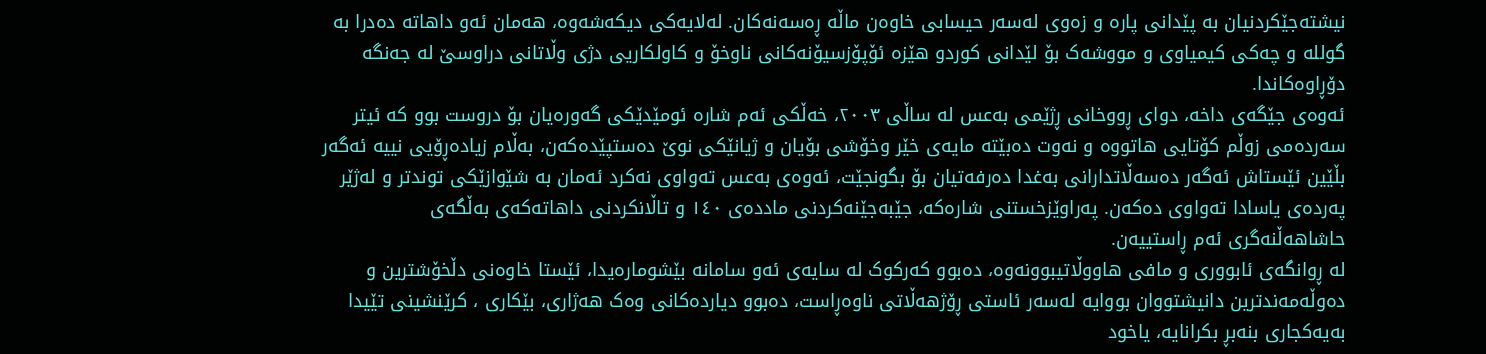نیشتەجێکردنیان بە پێدانی پارە و زەوی لەسەر حیسابی خاوەن ماڵە ڕەسەنەکان. لەلایەکی دیکەشەوە، هەمان ئەو داهاتە دەدرا بە گوللە و چەکی کیمیاوی و مووشەک بۆ لێدانی کوردو هێزە ئۆپۆزسیۆنەکانی ناوخۆ و کاولکاریی دژی وڵاتانی دراوسێ لە جەنگە دۆڕاوەکاندا.
ئەوەی جێگەی داخە، دوای ڕووخانی ڕژێمی بەعس لە ساڵی ٢٠٠٣، خەڵکی ئەم شارە ئومێدێکی گەورەیان بۆ دروست بوو کە ئیتر سەردەمی زوڵم کۆتایی هاتووە و نەوت دەبێتە مایەی خێر وخۆشی بۆیان و ژیانێکی نوێ دەستپێدەکەن، بەڵام زیادەڕۆیی نییە ئەگەر بڵێین ئێستاش ئەگەر دەسەڵاتدارانی بەغدا دەرفەتیان بۆ بگونجێت، ئەوەی بەعس تەواوی نەکرد ئەمان بە شێوازێکی توندتر و لەژێر پەردەی یاسادا تەواوی دەکەن. پەراوێزخستنی شارەکە، جێبەجێنەکردنی ماددەی ١٤٠ و تاڵانکردنی داهاتەکەی بەڵگەی حاشاهەڵنەگری ئەم ڕاستییەن.
لە ڕوانگەی ئابووری و مافی هاووڵاتیبوونەوە، دەبوو کەرکوک لە سایەی ئەو سامانە بێشومارەیدا، ئێستا خاوەنی دڵخۆشترین و دەوڵەمەندترین دانیشتووان بووایە لەسەر ئاستی ڕۆژهەڵاتی ناوەڕاست، دەبوو دیاردەکانی وەک هەژاری، بێکاری ، کرێنشینی تێیدا بەیەکجاری بنەبڕ بکرانایە، یاخود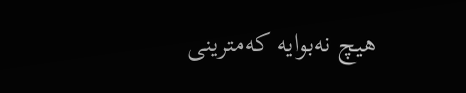هیچ نەبوایە کەمترینی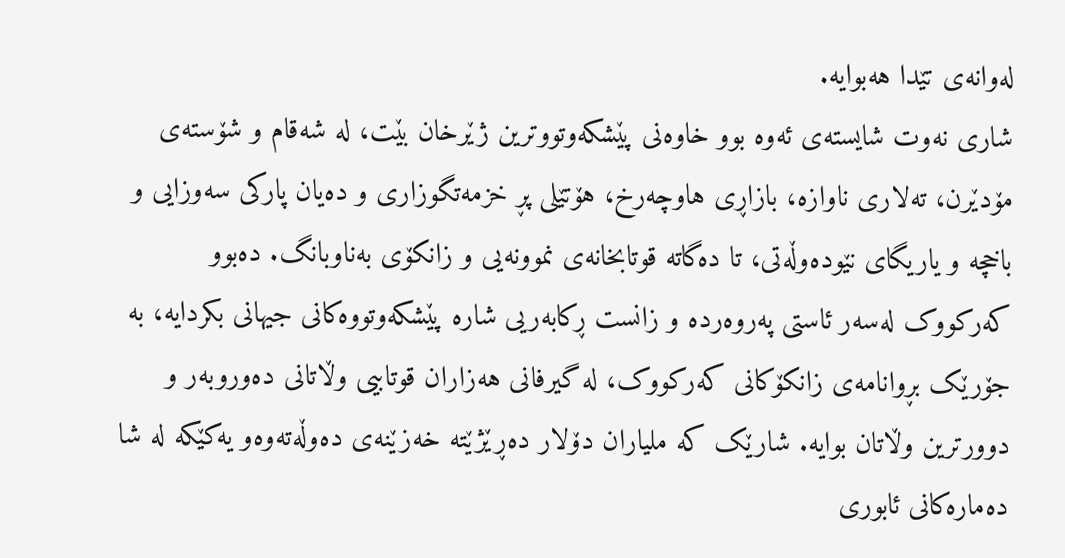لەوانەی تێدا هەبوایە.
شاری نەوت شایستەی ئەوە بوو خاوەنی پێشکەوتووترین ژێرخان بێت، لە شەقام و شۆستەی مۆدێرن، تەلاری ناوازە، بازاڕی هاوچەرخ، هۆتێلی پڕ خزمەتگوزاری و دەیان پارکی سەوزایی و باخچە و یاریگای نێودەوڵەتی، تا دەگاتە قوتابخانەی نموونەیی و زانکۆی بەناوبانگ. دەبوو کەرکووک لەسەر ئاستی پەروەردە و زانست ڕکابەریی شارە پێشکەوتووەکانی جیهانی بکردایە، بە جۆرێک بڕوانامەی زانکۆکانی کەرکووک، لە گیرفانی هەزاران قوتابیی وڵاتانی دەوروبەر و دوورترین وڵاتان بوایە. شارێک کە ملیاران دۆلار دەڕێژێتە خەزێنەی دەوڵەتەوەو یەکێکە لە شا دەمارەکانی ئابوری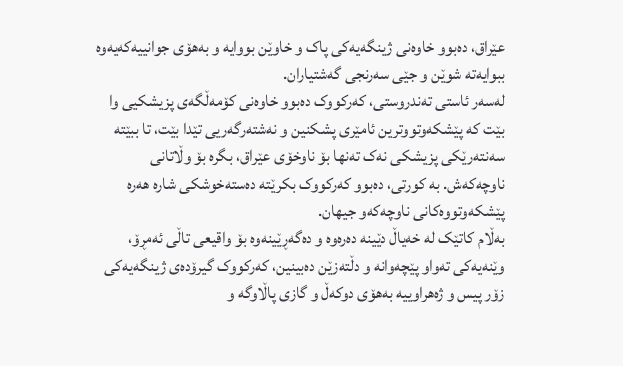عێراق، دەبوو خاوەنی ژینگەیەکی پاک و خاوێن بووایە و بەهۆی جوانییەکەیەوە ببوایەتە شوێن و جێی سەرنجی گەشتیاران.
لەسەر ئاستی تەندروستی، کەرکووک دەبوو خاوەنی کۆمەڵگەی پزیشکیی وا بێت کە پێشکەوتووترین ئامێری پشکنین و نەشتەرگەریی تێدا بێت، تا ببێتە سەنتەرێکی پزیشکی نەک تەنها بۆ ناوخۆی عێراق، بگرە بۆ وڵاتانی ناوچەکەش. بە کورتی، دەبوو کەرکووک بکرێتە دەستەخوشکی شارە هەرە پێشکەوتووەکانی ناوچەکەو جیهان.
بەڵام کاتێک لە خەیاڵ دێینە دەرەوە و دەگەڕێینەوە بۆ واقیعی تاڵی ئەمڕۆ، وێنەیەکی تەواو پێچەوانە و دڵتەزێن دەبینین، کەرکووک گیرۆدەی ژینگەیەکی زۆر پیس و ژەهراوییە بەهۆی دوکەڵ و گازی پاڵاوگە و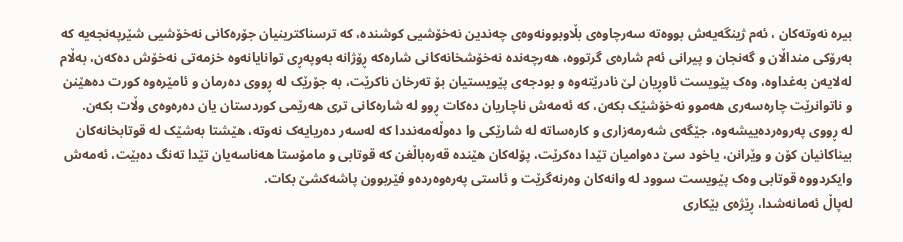بیرە نەوتەکان ، ئەم ژینگەیەش بووەتە سەرچاوەی بڵاوبوونەوەی چەندین نەخۆشیی کوشندە، کە ترسناکترینیان جۆرەکانی نەخۆشیی شێرپەنجەیە کە بەرۆکی منداڵان و گەنجان و پیرانی ئەم شارەی گرتووە، هەرچەندە نەخۆشخانەکانی شارەکە ڕۆژانە بەوپەڕی توانایانەوە خزمەتی نەخۆش دەکەن، بەڵام لەلایەن بەغداوە، وەک پێویست ئاوڕیان لێ نادرێتەوە و بودجەی پێویستیان بۆ تەرخان ناکرێت، بە جۆرێک لە ڕووی دەرمان و ئامێرەوە کورت دەهێنن و ناتوانرێت چارەسەری هەموو نەخۆشێک بکەن، کە ئەمەش ناچاریان دەکات ڕوو لە شارەکانی تری هەرێمی کوردستان یان دەرەوەی وڵات بکەن.
لە ڕووی پەروەردەییشەوە، جێگەی شەرمەزاری و کارەساتە لە شارێکی وا دەوڵەمەنددا کە لەسەر دەریایەک نەوتە، هێشتا بەشێک لە قوتابخانەکان بیناکانیان کۆن و وێرانن، یاخود سێ دەوامیان تێدا دەکرێت، پۆلەکان هێندە قەرەباڵغن کە قوتابی و مامۆستا هەناسەیان تێدا تەنگ دەبێت، ئەمەش وایکردووە قوتابی وەک پێویست سوود لە وانەکان وەرنەگرێت و ئاستی پەرەوەردەو فێربوون پاشەکشێ بکات.
لەپاڵ ئەمانەشدا، ڕێژەی بێکاری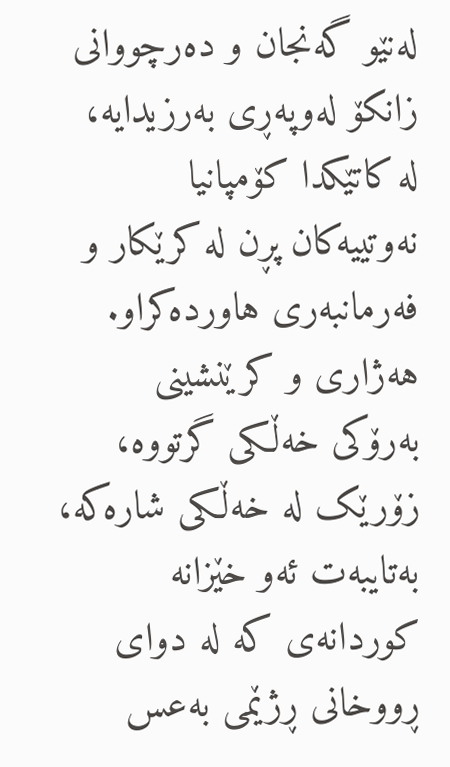لەنێو گەنجان و دەرچووانی زانکۆ لەوپەڕی بەرزیدایە، لە کاتێکدا کۆمپانیا نەوتییەکان پڕن لە کرێکار و فەرمانبەری هاوردەکراو. هەژاری و کرێنشینی بەرۆکی خەڵکی گرتووە، زۆرێک لە خەڵکی شارەکە، بەتایبەت ئەو خێزانە کوردانەی کە لە دوای ڕووخانی ڕژێمی بەعس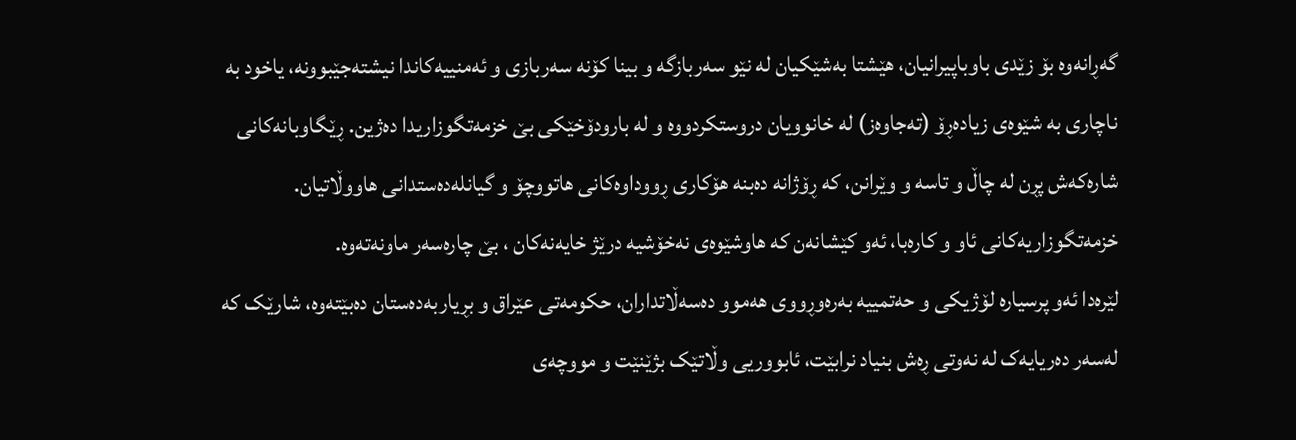گەڕانەوە بۆ زێدی باوباپیرانیان، هێشتا بەشێکیان لە نێو سەربازگە و بینا کۆنە سەربازی و ئەمنییەکاندا نیشتەجێبوونە، یاخود بە ناچاری بە شێوەی زیادەڕۆ (تەجاوەز) لە خانوویان دروستکردووە و لە بارودۆخێکی بێ خزمەتگوزاریدا دەژین. ڕێگاوبانەکانی شارەکەش پڕن لە چاڵ و تاسە و وێرانن، کە ڕۆژانە دەبنە هۆکاری ڕووداوەکانی هاتووچۆ و گیانلەدەستدانی هاووڵاتیان.
خزمەتگوزاریەکانی ئاو و کارەبا، ئەو کێشانەن کە هاوشێوەی نەخۆشیە درێژ خایەنەکان ، بێ چارەسەر ماونەتەوە.
لێرەدا ئەو پرسیارە لۆژیکی و حەتمییە بەرەوڕووی هەموو دەسەڵاتداران، حکومەتی عێراق و بڕیاربەدەستان دەبێتەوە، شارێک کە لەسەر دەریایەک لە نەوتی ڕەش بنیاد نرابێت، ئابووریی وڵاتێک بژێنێت و مووچەی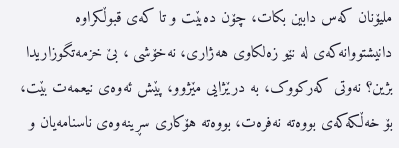ملیۆنان کەس دابین بکات، چۆن دەبێت و تا کەی قبوڵکراوە دانیشتووانەکەی لە نێو زەلکاوی هەژاری، نەخۆشی ، بێ خزمەتگوزاریدا بژین؟ نەوتی کەرکووک، بە درێژایی مێژوو، پێش ئەوەی نیعمەت بێت، بۆ خەڵکەکەی بووەتە نەفرەت، بووەتە هۆکاری سڕینەوەی ناسنامەیان و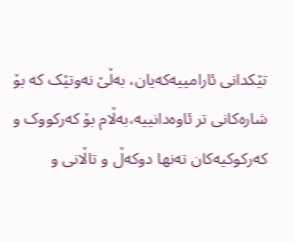تێکدانی ئارامییەکەیان، بەڵێ نەوتێک کە بۆ شارەکانی تر ئاوەدانییە،بەڵام بۆ کەرکووک و کەرکوکیەکان تەنها دوکەڵ و تاڵانی و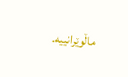ماڵوێرانییە.